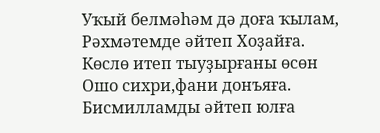Уҡый белмәһәм дә доға ҡылам,
Рәхмәтемде әйтеп Хоҙайға.
Көслө итеп тыуҙырғаны өсөн
Ошо сихри,фани донъяға.
Бисмилламды әйтеп юлға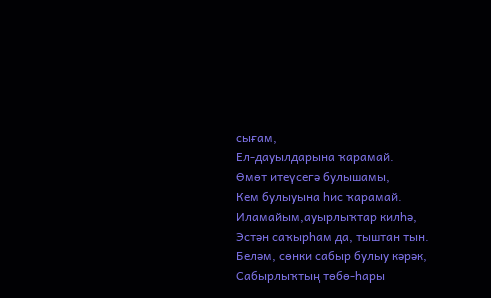сығам,
Ел-дауылдарына ҡарамай.
Өмөт итеүсегә булышамы,
Кем булыуына һис ҡарамай.
Иламайым,ауырлыҡтар килһә,
Эстән саҡырһам да, тыштан тын.
Беләм, сөнки сабыр булыу кәрәк,
Сабырлыҡтың төбө-һары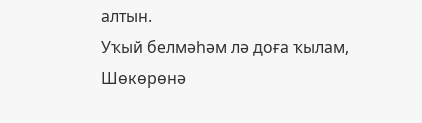алтын.
Уҡый белмәһәм лә доға ҡылам,
Шөкөрөнә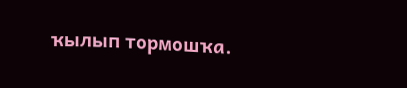ҡылып тормошҡа.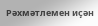Рәхмәтлемен иҫән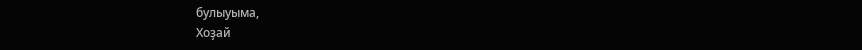булыуыма,
Хоҙай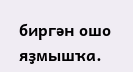биргән ошо яҙмышҡа.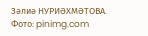Зәлиә НУРИӘХМӘТОВА.
Фото: pinimg.com